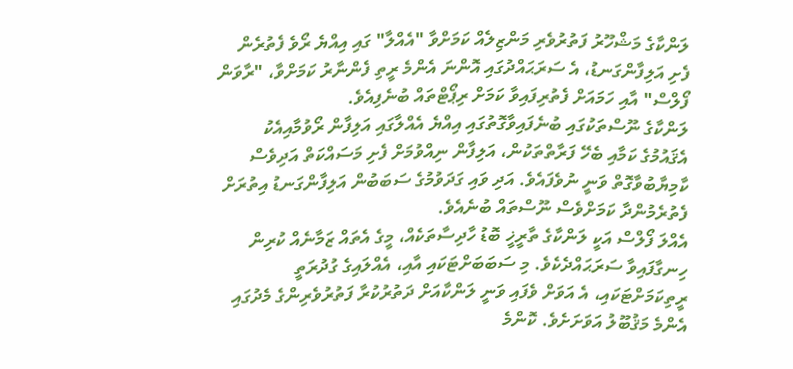ލަންކާގެ މަޝްހޫރު ފަތުރުވެރި މަންޒިލެއް ކަމަށްވާ "އެއްލާ" ގައި އިއްޔެ ރޯވެ ފެތުރެން ފެށި އަލިފާންގަނޑު، އެ ސަރަޙައްދުގައި އޮންނަ އެންމެ ރީތި ފެންނާރު ކަމަށްވާ، "ރާވަން ފޯލްސް" އާއި ހަމައަށް ފެތުރިފައިވާ ކަމަށް ރިޕޯޓްތައް ބުނެފިއެވެ.
ލަންކާގެ ނޫސްތަކުގައި ބުނެފައިވާގޮތުގައި އިއްޔެ އެއްލާގައި އަލިފާން ރޯވުމާއިއެކު އެޤައުމުގެ ކަމާއި ބެހޭ ފަރާތްތަކުން، އަލިފާން ނިއްވުމަށް ފެށި މަސައްކަތް އަދިވެސް ކާމިޔާބުވާގޮތް ވަނީ ނުވެފައެވެ. އަދި ވައި ގަދަވުމުގެ ސަބަބުން އަލިފާންގަނޑު އިތުރަށް ފެތުރެމުންދާ ކަމަށްވެސް ނޫސްތައް ބުނެއެވެ.
އެއްލަ ފޯލްސް އަކީ ލަންކާގެ ތާރީޚީ ބޮޑު ހާދިސާތަކެއް، މީގެ އެތައް ޒަމާނެއް ކުރިން ހިނގާފައިވާ ސަރަޙައްދެކެވެ. މި ސަބަބަށްޓަކައި އާއި، އެއްލައިގެ ގުދުރަތީ ރީތިކަމަށްޓަކައި، އެ އަވަށް ވެފައި ވަނީ ލަންކާއަށް ދަތުރުކުރާ ފަތުރުވެރިންގެ މެދުގައި އެންމެ މަޤުބޫލު އަވަށަށެވެ. ކޮންމެ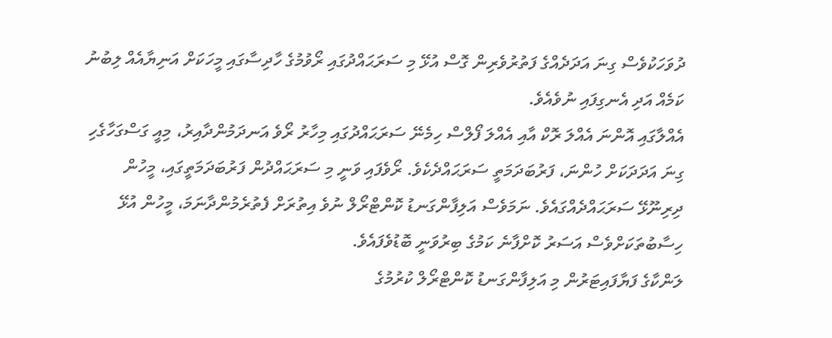ދުވަހަކުވެސް ގިނަ އަދަދެއްގެ ފަތުރުވެރިން ގޮސް އުޅޭ މި ސަރަޙައްދުގައި ރޯވުމުގެ ހާދިސާގައި މީހަކަށް އަނިޔާއެއް ލިބުނު ކަމެއް އަދި އެނގިފައި ނުވެއެވެ.
އެއްލާގައި އޮންނަ އެއްލަ ރޮކް އާއި އެއްލަ ފޯލްސް ހިމެނޭ ސަރަޙައްދުގައި މިހާރު ރޯވެ އަނދަމުންދާއިރު، މިއީ ގަސްގަހާގެހި ގިނަ އަދަދަކަށް ހުންނަ، ފަރުބަދަމަތީ ސަރަޙައްދެކެވެ. ރޯވެފައި ވަނީ މި ސަރަޙައްދުން ފަރުބަދަމަތީގައި، މީހުން ދިރިނޫޅޭ ސަރަޙައްދެއްގައެވެ. ނަމަވެސް އަލިފާންގަނޑު ކޮންޓްރޯލް ނުވެ އިތުރަށް ފެތުރެމުންދާނަމަ، މީހުން އުޅޭ ހިސާބުތަކަށްވެސް އަސަރު ކޮށްފާނެ ކަމުގެ ބިރުވަނީ ބޮޑުވެފައެވެ.
ލަންކާގެ ފަޔާފައިޓަރުން މި އަލިފާންގަނޑު ކޮންޓްރޯލް ކުރުމުގެ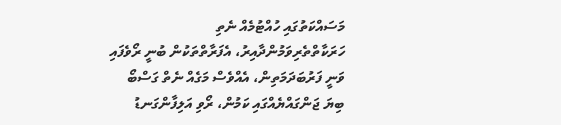މަސައްކަތުގައި ހުއްޓުމެއް ނެތި ހަރަކާތްތެރިވަމުންދާއިރު، އެފަރާތްތަކުން ބުނީ ރޯވެފައި ވަނީ ފަރުބަދަމަތިން، އެއްވެސް މަގެއް ނެތް ގަސްބޯ ބިޔަ ޖަންގައްޔެއްގައި ކަމުން، ރޯވި އަލިފާންގަނޑު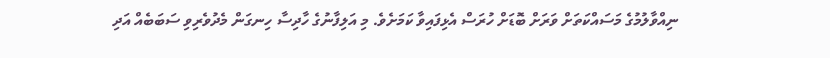ނިއްވާލުމުގެ މަސައްކަތަށް ވަރަށް ބޮޑަށް ހުރަސް އެޅިފައިވާ ކަމަށެވެ. މި އަލިފާނުގެ ހާދިސާ ހިނގަން މެދުވެރިވި ސަބަބެއް އަދި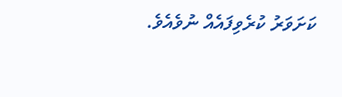ކަށަވަރު ކުރެވިފައެއް ނުވެއެވެ.